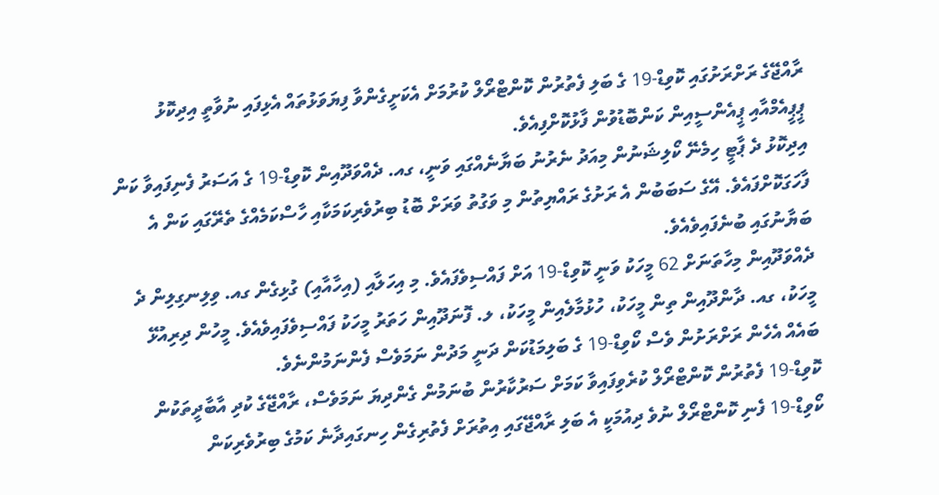ރާއްޖޭގެ ރަށްރަށުގައި ކޮވިޑް-19 ގެ ބަލި ފެތުރުން ކޮންޓްރޯލް ކުރުމަށް އެކަށީގެންވާ ފިޔަވަޅުތައް އެޅިފައި ނުވާތީ އިދިކޮޅު ޕީޕީއެމްއާއި ޕީއެންސީއިން ކަންބޮޑުވުން ފާޅުކޮށްފިއެވެ.
އިދިކޮޅު ދެ ޕާޓީ ހިމެނޭ ކޯލިޝަނުން މިއަދު ނެރުނު ބަޔާނެއްގައި ވަނީ، ގއ. ދެއްވަދޫއިން ކޮވިޑް-19 ގެ އަސަރު ފެނިފައިވާ ކަން ފާހަގަކޮށްފައެވެ. އޭގެ ސަބަބުން އެ ރަށުގެ ރައްޔިތުން މި ވަގުތު ވަރަށް ބޮޑު ބިރުވެރިކަމަކާއި ހާސްކަމެއްގެ ތެރޭގައި ކަން އެ ބަޔާނުގައި ބުނެފައިވެއެވެ.
ދެއްވަދޫއިން މިހާތަނަށް 62 މީހަކު ވަނީ ކޮވިޑް-19 އަށް ފައްސިވެފައެވެ. މި އިހަލާއި (އިހާއާއި) ގުޅިގެން ގއ. ވިލިނގިލިން ދެ މީހަކު، ގއ. ދާންދޫއިން ތިން މީހަކު، ހުޅުމާލެއިން މީހަކު، ލ. ފޮނަދޫއިން ހަތަރު މީހަކު ފައްސިވެފައިވެއެވެ. މީހުން ދިރިއުޅޭ ބައެއް އެހެން ރަށްރަށުން ވެސް ކޯވިޑް-19 ގެ ބަލިމަޑުކަން ދަނީ މަދުން ނަމަވެސް ފެންނަމުންނެވެ.
ކޮވިޑް-19 ފެތުރުން ކޮންޓްރޯލް ކުރެވިފައިވާ ކަމަށް ސަރުކާރުން ބުނަމުން ގެންދިޔަ ނަމަވެސް، ރާއްޖޭގެ ކުދި އާބާދީތަކުން ކޯވިޑް-19 ފެނި ކޮންޓްރޯލް ނުވެ ދިއުމަކީ އެ ބަލި ރާއްޖޭގައި އިތުރަށް ފެތުރިގެން ހިނގައިދާނެ ކަމުގެ ބިރުވެރިކަން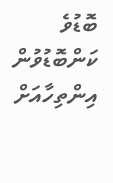ބޮޑުވެ ކަންބޮޑުވުން އިންތިހާއަށް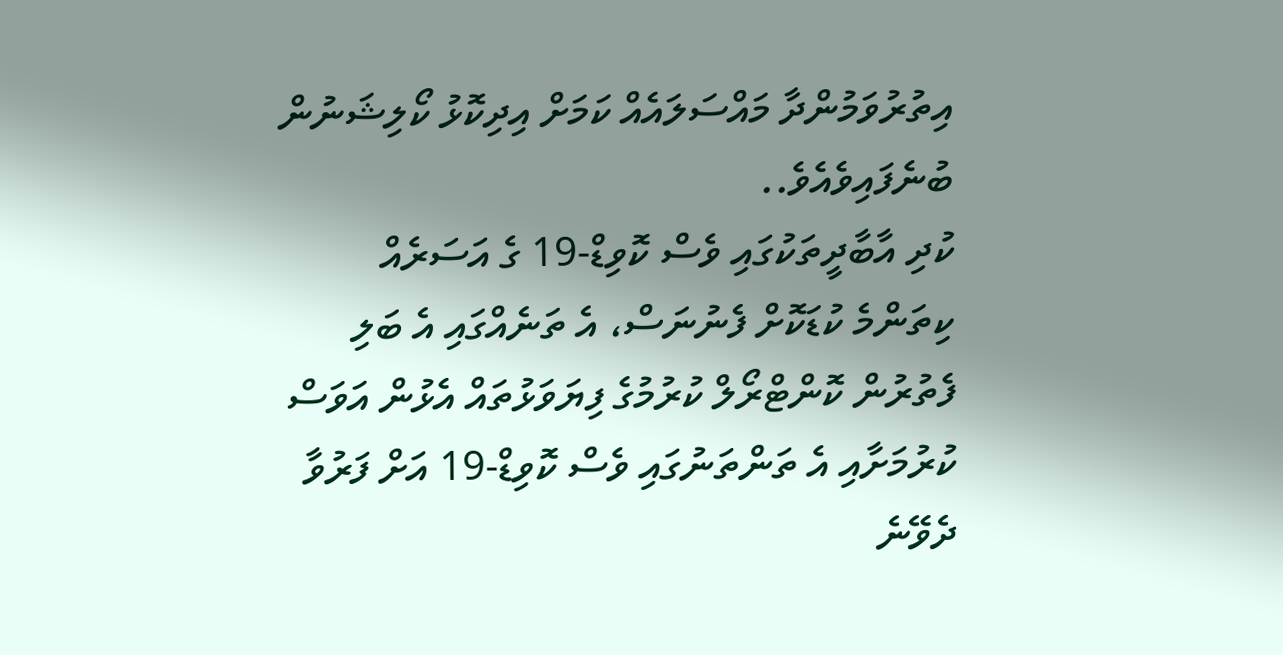އިތުރުވަމުންދާ މައްސަލައެއް ކަމަށް އިދިކޮޅު ކޯލިޝަނުން ބުނެފައިވެއެވެ..
ކުދި އާބާދީތަކުގައި ވެސް ކޮވިޑް-19 ގެ އަސަރެއް ކިތަންމެ ކުޑަކޮށް ފެނުނަސް، އެ ތަނެއްގައި އެ ބަލި ފެތުރުން ކޮންޓްރޯލް ކުރުމުގެ ފިޔަވަޅުތައް އެޅުން އަވަސް ކުރުމަށާއި އެ ތަންތަނުގައި ވެސް ކޮވިޑް-19 އަށް ފަރުވާ ދެވޭނެ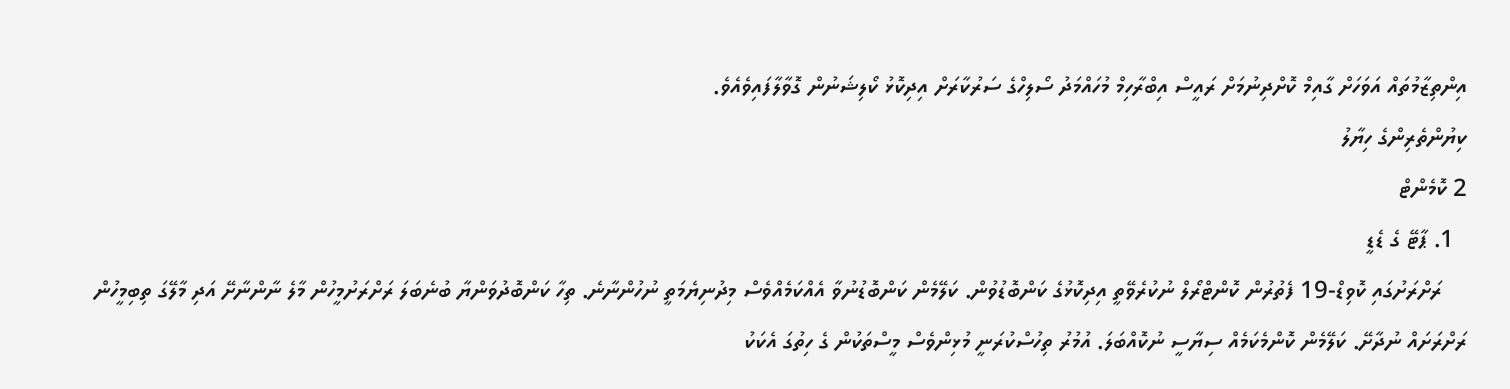އިންތިޒާމުތައް އަވަހަށް ގާއިމް ކޮށްދިނުމަށް ރައީސް އިބްރާހިމް މުހައްމަދު ސޯލިހްގެ ސަރުކާރަށް އިދިކޮޅު ކޯލިޝަނުން ގޮވާލާފައިވެއެވެ.
ކިޔުންތެރިންގެ ހިޔާލު
2 ކޮމެންޓް
  1. ޕާޓޭ ގެ ޑެޑީ
    ރަށްރަށުގައި ކޮވިޑް-19 ފެތުރުން ކޮންޓްރޯލް ނުކުރެވޭތީ އިދިކޮޅުގެ ކަންބޮޑުވުން. ކަލޭމެން ކަންބޮޑުނުވާ އެއްކަމެއްވެސް މިދުނިޔެމަތީ ނުހުންނާނެ. ތިހާ ކަންބޮދުވަންޔާ ބުނެބަލަ ރަށްރަށުމީހުން މާލެ ނާންނާށޭ އަދި މާލޭގަ ތިބިމީހުން ރަށްރަށައް ނުދާށޭ. ކަލޭމެން ކޮންމެކަމެއް ސިޔާސީ ނުކޮއްބަލަ. އުމުރު ތިހުސްކުރަނީ މުޅިންވެސް މީސްތަކުން ގެ ހިތުގަ އެކަކު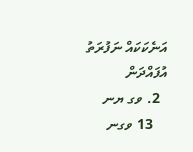އަނެކަކައް ނަފުރަތު އުފައްދަން
  2. ވގ ޔނ
    13 ވގނ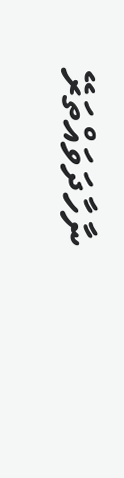ނާހާދަވައްތަރޭ